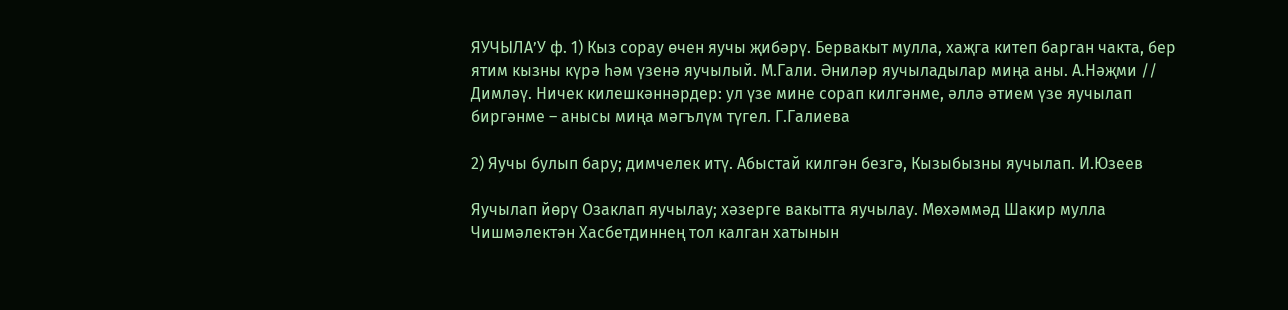ЯУЧЫЛА’У ф. 1) Кыз сорау өчен яучы җибәрү. Бервакыт мулла, хаҗга китеп барган чакта, бер ятим кызны күрә һәм үзенә яучылый. М.Гали. Әниләр яучыладылар миңа аны. А.Нәҗми // Димләү. Ничек килешкәннәрдер: ул үзе мине сорап килгәнме, әллә әтием үзе яучылап биргәнме – анысы миңа мәгълүм түгел. Г.Галиева

2) Яучы булып бару; димчелек итү. Абыстай килгән безгә, Кызыбызны яучылап. И.Юзеев

Яучылап йөрү Озаклап яучылау; хәзерге вакытта яучылау. Мөхәммәд Шакир мулла Чишмәлектән Хасбетдиннең тол калган хатынын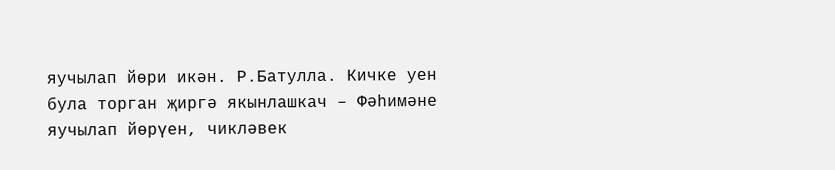яучылап йөри икән. Р.Батулла. Кичке уен була торган җиргә якынлашкач – Фәһимәне яучылап йөрүен, чикләвек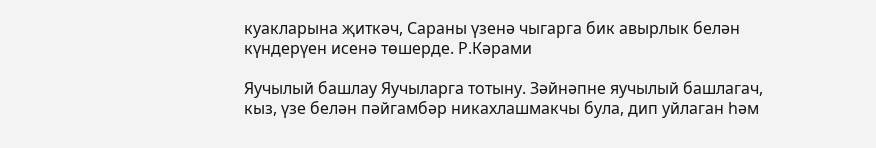куакларына җиткәч, Сараны үзенә чыгарга бик авырлык белән күндерүен исенә төшерде. Р.Кәрами

Яучылый башлау Яучыларга тотыну. Зәйнәпне яучылый башлагач, кыз, үзе белән пәйгамбәр никахлашмакчы була, дип уйлаган һәм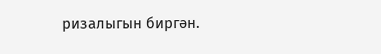ризалыгын биргән.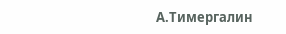А.Тимергалин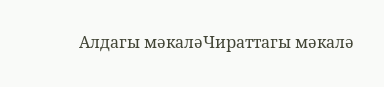Алдагы мәкаләЧираттагы мәкалә